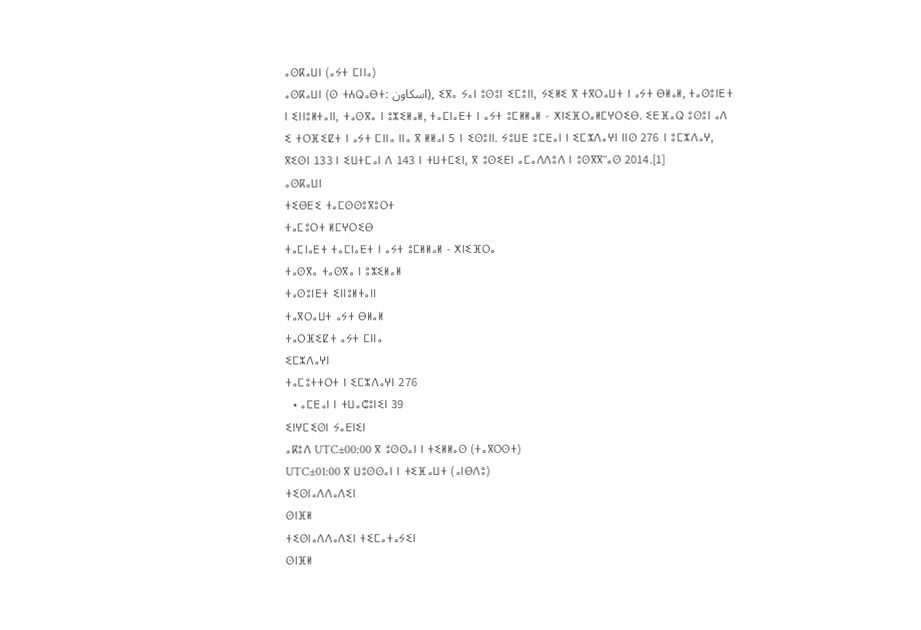ⴰⵙⴽⴰⵡⵏ (ⴰⵢⵜ ⵎⵏⵏⴰ)
ⴰⵙⴽⴰⵡⵏ (ⵙ ⵜⵄⵕⴰⴱⵜ: اسكاون), ⵉⴳⴰ ⵢⴰⵏ ⵓⵙⵓⵏ ⵉⵎⵓⵏⵏ, ⵢⵉⵍⵉ ⴳ ⵜⴳⵔⴰⵡⵜ ⵏ ⴰⵢⵜ ⴱⵍⴰⵍ, ⵜⴰⵙⵓⵏⴹⵜ ⵏ ⵉⵏⵏⵓⵍⵜⴰⵏⵏ, ⵜⴰⵙⴳⴰ ⵏ ⵓⵣⵉⵍⴰⵍ, ⵜⴰⵎⵏⴰⴹⵜ ⵏ ⴰⵢⵜ ⵓⵎⵍⵍⴰⵍ - ⵅⵏⵉⴼⵔⴰⵍⵎⵖⵔⵉⴱ. ⵉⴹⴼⴰⵕ ⵓⵙⵓⵏ ⴰⴷ ⵉ ⵜⵔⴼⵉⵇⵜ ⵏ ⴰⵢⵜ ⵎⵏⵏⴰ ⵏⵏⴰ ⴳ ⵍⵍⴰⵏ 5 ⵏ ⵉⵙⵓⵏⵏ. ⵢⵓⵡⴹ ⵓⵎⴹⴰⵏ ⵏ ⵉⵎⵣⴷⴰⵖⵏ ⵏⵏⵙ 276 ⵏ ⵓⵎⵣⴷⴰⵖ, ⴳⵉⵙⵏ 133 ⵏ ⵉⵡⵜⵎⴰⵏ ⴷ 143 ⵏ ⵜⵡⵜⵎⵉⵏ, ⴳ ⵓⵙⵉⴹⵏ ⴰⵎⴰⴷⴷⵓⴷ ⵏ ⵓⵙⴳⴳⵯⴰⵙ 2014.[1]
ⴰⵙⴽⴰⵡⵏ
ⵜⵉⴱⴹⵉ ⵜⴰⵎⵙⵙⵓⴳⵓⵔⵜ
ⵜⴰⵎⵓⵔⵜ ⵍⵎⵖⵔⵉⴱ
ⵜⴰⵎⵏⴰⴹⵜ ⵜⴰⵎⵏⴰⴹⵜ ⵏ ⴰⵢⵜ ⵓⵎⵍⵍⴰⵍ - ⵅⵏⵉⴼⵔⴰ
ⵜⴰⵙⴳⴰ ⵜⴰⵙⴳⴰ ⵏ ⵓⵣⵉⵍⴰⵍ
ⵜⴰⵙⵓⵏⴹⵜ ⵉⵏⵏⵓⵍⵜⴰⵏⵏ
ⵜⴰⴳⵔⴰⵡⵜ ⴰⵢⵜ ⴱⵍⴰⵍ
ⵜⴰⵔⴼⵉⵇⵜ ⴰⵢⵜ ⵎⵏⵏⴰ
ⵉⵎⵣⴷⴰⵖⵏ
ⵜⴰⵎⵓⵜⵜⵔⵜ ⵏ ⵉⵎⵣⴷⴰⵖⵏ 276
  • ⴰⵎⴹⴰⵏ ⵏ ⵜⵡⴰⵛⵓⵏⵉⵏ 39
ⵉⵏⵖⵎⵉⵙⵏ ⵢⴰⴹⵏⵉⵏ
ⴰⴽⵓⴷ UTC±00:00 ⴳ ⵓⵙⵙⴰⵏ ⵏ ⵜⵉⵍⵍⴰⵙ (ⵜⴰⴳⵔⵙⵜ)
UTC±01:00 ⴳ ⵡⵓⵙⵙⴰⵏ ⵏ ⵜⵉⴼⴰⵡⵜ (ⴰⵏⴱⴷⵓ)
ⵜⵉⵙⵏⴰⴷⴷⴰⴷⵉⵏ
ⵙⵏⴼⵍ
ⵜⵉⵙⵏⴰⴷⴷⴰⴷⵉⵏ ⵜⵉⵎⴰⵜⴰⵢⵉⵏ
ⵙⵏⴼⵍ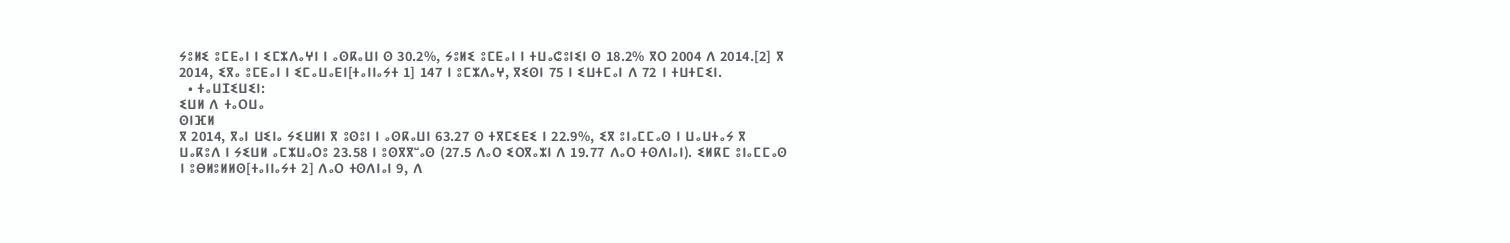ⵢⵓⵍⵉ ⵓⵎⴹⴰⵏ ⵏ ⵉⵎⵣⴷⴰⵖⵏ ⵏ ⴰⵙⴽⴰⵡⵏ ⵙ 30.2%, ⵢⵓⵍⵉ ⵓⵎⴹⴰⵏ ⵏ ⵜⵡⴰⵛⵓⵏⵉⵏ ⵙ 18.2% ⴳⵔ 2004 ⴷ 2014.[2] ⴳ 2014, ⵉⴳⴰ ⵓⵎⴹⴰⵏ ⵏ ⵉⵎⴰⵡⴰⴹⵏ[ⵜⴰⵏⵏⴰⵢⵜ 1] 147 ⵏ ⵓⵎⵣⴷⴰⵖ, ⴳⵉⵙⵏ 75 ⵏ ⵉⵡⵜⵎⴰⵏ ⴷ 72 ⵏ ⵜⵡⵜⵎⵉⵏ.
  • ⵜⴰⵡⵊⵉⵡⵉⵏ:
ⵉⵡⵍ ⴷ ⵜⴰⵔⵡⴰ
ⵙⵏⴼⵍ
ⴳ 2014, ⴳⴰⵏ ⵡⵉⵏⴰ ⵢⵉⵡⵍⵏ ⴳ ⵓⵙⵓⵏ ⵏ ⴰⵙⴽⴰⵡⵏ 63.27 ⵙ ⵜⴳⵎⵉⴹⵉ ⵏ 22.9%, ⵉⴳ ⵓⵏⴰⵎⵎⴰⵙ ⵏ ⵡⴰⵡⵜⴰⵢ ⴳ ⵡⴰⴽⵓⴷ ⵏ ⵢⵉⵡⵍ ⴰⵎⵣⵡⴰⵔⵓ 23.58 ⵏ ⵓⵙⴳⴳⵯⴰⵙ (27.5 ⴷⴰⵔ ⵉⵔⴳⴰⵣⵏ ⴷ 19.77 ⴷⴰⵔ ⵜⵙⴷⵏⴰⵏ). ⵉⵍⴽⵎ ⵓⵏⴰⵎⵎⴰⵙ ⵏ ⵓⴱⵍⵓⵍⵍⵙ[ⵜⴰⵏⵏⴰⵢⵜ 2] ⴷⴰⵔ ⵜⵙⴷⵏⴰⵏ 9, ⴷ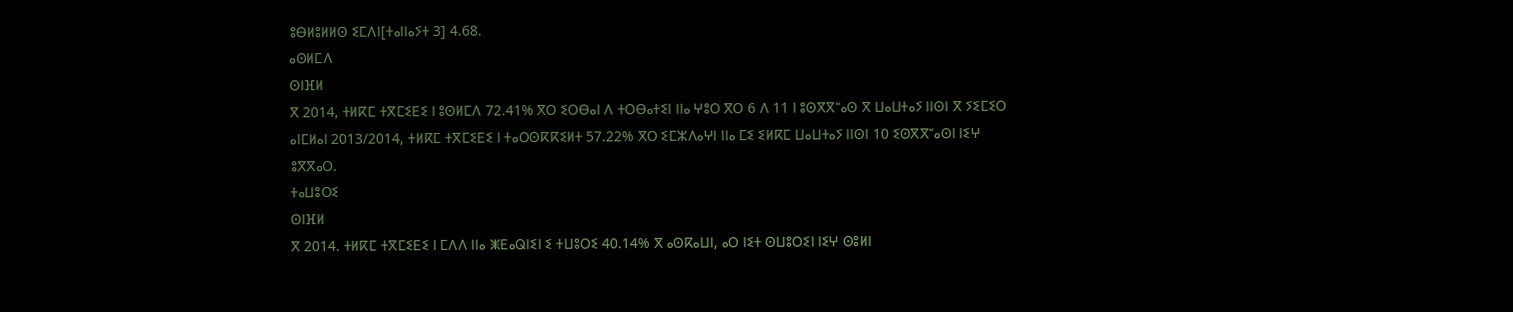ⵓⴱⵍⵓⵍⵍⵙ ⵉⵎⴷⵏ[ⵜⴰⵏⵏⴰⵢⵜ 3] 4.68.
ⴰⵙⵍⵎⴷ
ⵙⵏⴼⵍ
ⴳ 2014, ⵜⵍⴽⵎ ⵜⴳⵎⵉⴹⵉ ⵏ ⵓⵙⵍⵎⴷ 72.41% ⴳⵔ ⵉⵔⴱⴰⵏ ⴷ ⵜⵔⴱⴰⵜⵉⵏ ⵏⵏⴰ ⵖⵓⵔ ⴳⵔ 6 ⴷ 11 ⵏ ⵓⵙⴳⴳⵯⴰⵙ ⴳ ⵡⴰⵡⵜⴰⵢ ⵏⵏⵙⵏ ⴳ ⵢⵉⵎⵉⵔ ⴰⵏⵎⵍⴰⵏ 2013/2014, ⵜⵍⴽⵎ ⵜⴳⵎⵉⴹⵉ ⵏ ⵜⴰⵔⵙⴽⴽⵉⵍⵜ 57.22% ⴳⵔ ⵉⵎⵣⴷⴰⵖⵏ ⵏⵏⴰ ⵎⵉ ⵉⵍⴽⵎ ⵡⴰⵡⵜⴰⵢ ⵏⵏⵙⵏ 10 ⵉⵙⴳⴳⵯⴰⵙⵏ ⵏⵉⵖ ⵓⴳⴳⴰⵔ.
ⵜⴰⵡⵓⵔⵉ
ⵙⵏⴼⵍ
ⴳ 2014. ⵜⵍⴽⵎ ⵜⴳⵎⵉⴹⵉ ⵏ ⵎⴷⴷ ⵏⵏⴰ ⵥⴹⴰⵕⵏⵉⵏ ⵉ ⵜⵡⵓⵔⵉ 40.14% ⴳ ⴰⵙⴽⴰⵡⵏ, ⴰⵔ ⵏⵉⵜ ⵙⵡⵓⵔⵉⵏ ⵏⵉⵖ ⵙⵓⵍⵏ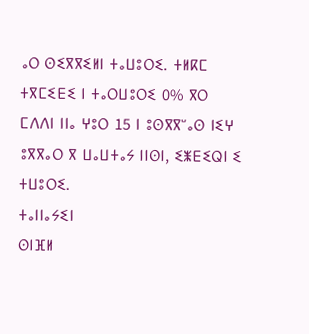ⴰⵔ ⵙⵉⴳⴳⵉⵍⵏ ⵜⴰⵡⵓⵔⵉ. ⵜⵍⴽⵎ ⵜⴳⵎⵉⴹⵉ ⵏ ⵜⴰⵔⵡⵓⵔⵉ 0% ⴳⵔ ⵎⴷⴷⵏ ⵏⵏⴰ ⵖⵓⵔ 15 ⵏ ⵓⵙⴳⴳⵯⴰⵙ ⵏⵉⵖ ⵓⴳⴳⴰⵔ ⴳ ⵡⴰⵡⵜⴰⵢ ⵏⵏⵙⵏ, ⵉⵥⴹⵉⵕⵏ ⵉ ⵜⵡⵓⵔⵉ.
ⵜⴰⵏⵏⴰⵢⵉⵏ
ⵙⵏⴼⵍ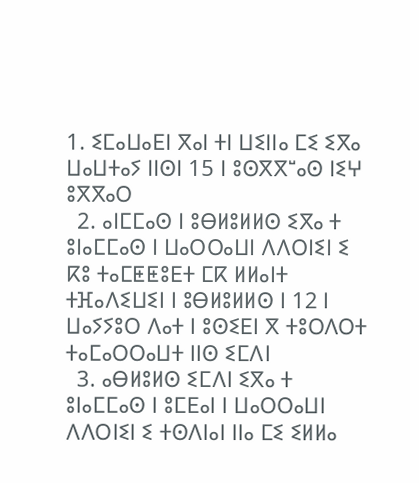1. ⵉⵎⴰⵡⴰⴹⵏ ⴳⴰⵏ ⵜⵏ ⵡⵉⵏⵏⴰ ⵎⵉ ⵉⴳⴰ ⵡⴰⵡⵜⴰⵢ ⵏⵏⵙⵏ 15 ⵏ ⵓⵙⴳⴳⵯⴰⵙ ⵏⵉⵖ ⵓⴳⴳⴰⵔ
  2. ⴰⵏⵎⵎⴰⵙ ⵏ ⵓⴱⵍⵓⵍⵍⵙ ⵉⴳⴰ ⵜ ⵓⵏⴰⵎⵎⴰⵙ ⵏ ⵡⴰⵔⵔⴰⵡⵏ ⴷⴷⵔⵏⵉⵏ ⵉ ⴽⵓ ⵜⴰⵎⵟⵟⵓⴹⵜ ⵎⴽ ⵍⵍⴰⵏⵜ ⵜⴼⴰⴷⵉⵡⵉⵏ ⵏ ⵓⴱⵍⵓⵍⵍⵙ ⵏ 12 ⵏ ⵡⴰⵢⵢⵓⵔ ⴷⴰⵜ ⵏ ⵓⵙⵉⴹⵏ ⴳ ⵜⵓⵔⴷⵔⵜ ⵜⴰⵎⴰⵔⵔⴰⵡⵜ ⵏⵏⵙ ⵉⵎⴷⵏ
  3. ⴰⴱⵍⵓⵍⵙ ⵉⵎⴷⵏ ⵉⴳⴰ ⵜ ⵓⵏⴰⵎⵎⴰⵙ ⵏ ⵓⵎⴹⴰⵏ ⵏ ⵡⴰⵔⵔⴰⵡⵏ ⴷⴷⵔⵏⵉⵏ ⵉ ⵜⵙⴷⵏⴰⵏ ⵏⵏⴰ ⵎⵉ ⵉⵍⵍⴰ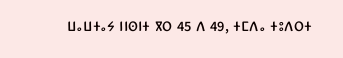ⵡⴰⵡⵜⴰⵢ ⵏⵏⵙⵏⵜ ⴳⵔ 45 ⴷ 49, ⵜⵎⴷⴰ ⵜⵓⴷⵔⵜ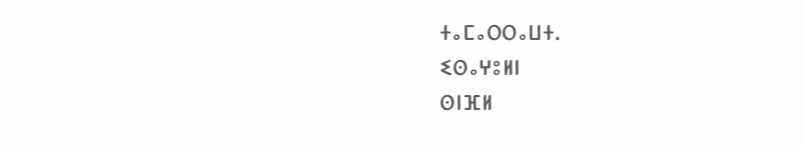ⵜⴰⵎⴰⵔⵔⴰⵡⵜ.
ⵉⵙⴰⵖⵓⵍⵏ
ⵙⵏⴼⵍ